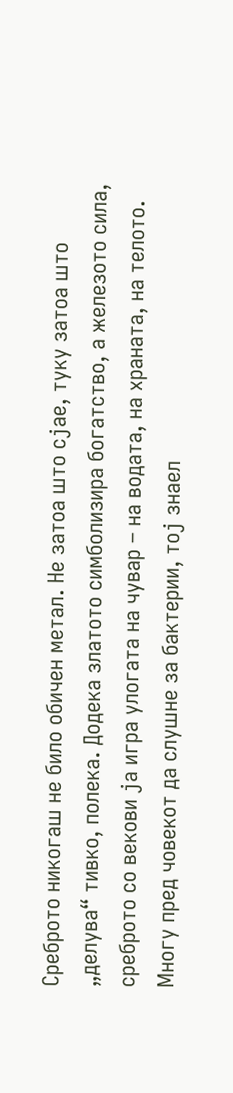Среброто никогаш не било обичен метал. Не затоа што сјае, туку затоа што „делува“ тивко, полека. Додека златото симболизира богатство, а железото сила, среброто со векови ја игра улогата на чувар – на водата, на храната, на телото. Многу пред човекот да слушне за бактерии, тој знаел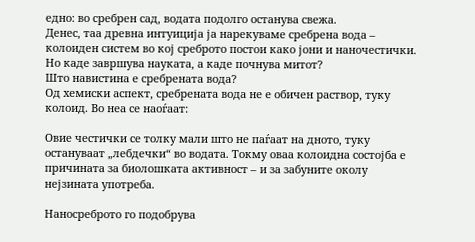едно: во сребрен сад, водата подолго останува свежа.
Денес, таа древна интуиција ја нарекуваме сребрена вода – колоиден систем во кој среброто постои како јони и наночестички. Но каде завршува науката, а каде почнува митот?
Што навистина е сребрената вода?
Од хемиски аспект, сребрената вода не е обичен раствор, туку колоид. Во неа се наоѓаат:

Овие честички се толку мали што не паѓаат на дното, туку остануваат „лебдечки“ во водата. Токму оваа колоидна состојба е причината за биолошката активност – и за забуните околу нејзината употреба.

Наносреброто го подобрува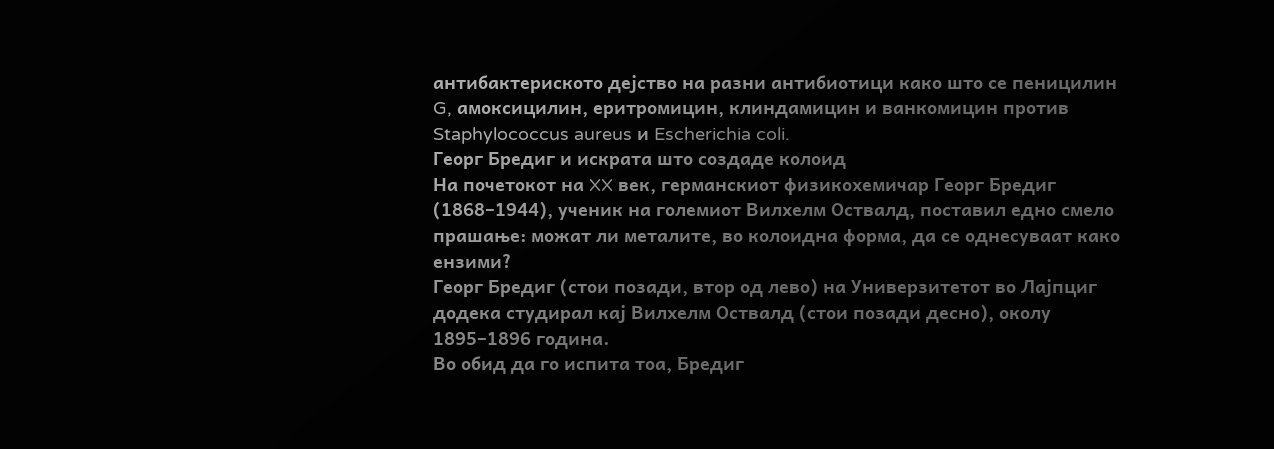антибактериското дејство на разни антибиотици како што се пеницилин G, амоксицилин, еритромицин, клиндамицин и ванкомицин против Staphylococcus aureus и Escherichia coli.
Георг Бредиг и искрата што создаде колоид
На почетокот на XX век, германскиот физикохемичар Георг Бредиг (1868–1944), ученик на големиот Вилхелм Оствалд, поставил едно смело прашање: можат ли металите, во колоидна форма, да се однесуваат како ензими?
Георг Бредиг (стои позади, втор од лево) на Универзитетот во Лајпциг додека студирал кај Вилхелм Оствалд (стои позади десно), околу 1895–1896 година.
Во обид да го испита тоа, Бредиг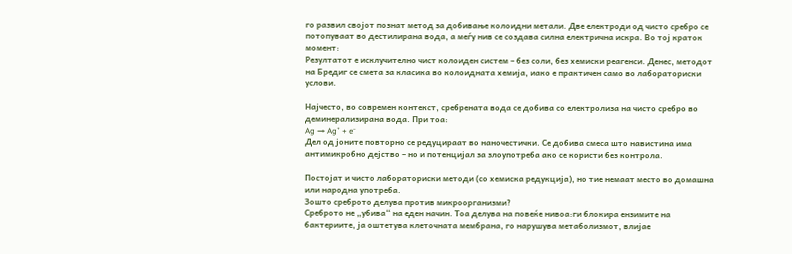го развил својот познат метод за добивање колоидни метали. Две електроди од чисто сребро се потопуваат во дестилирана вода, а меѓу нив се создава силна електрична искра. Во тој краток момент:
Резултатот е исклучително чист колоиден систем – без соли, без хемиски реагенси. Денес, методот на Бредиг се смета за класика во колоидната хемија, иако е практичен само во лабораториски услови.

Најчесто, во современ контекст, сребрената вода се добива со електролиза на чисто сребро во деминерализирана вода. При тоа:
Ag → Ag⁺ + e⁻
Дел од јоните повторно се редуцираат во наночестички. Се добива смеса што навистина има антимикробно дејство – но и потенцијал за злоупотреба ако се користи без контрола.

Постојат и чисто лабораториски методи (со хемиска редукција), но тие немаат место во домашна или народна употреба.
Зошто среброто делува против микроорганизми?
Среброто не „убива“ на еден начин. Тоа делува на повеќе нивоа:ги блокира ензимите на бактериите, ја оштетува клеточната мембрана, го нарушува метаболизмот, влијае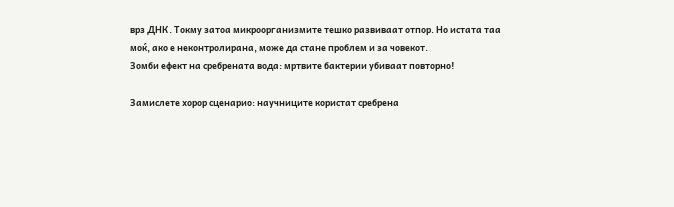врз ДНК. Токму затоа микроорганизмите тешко развиваат отпор. Но истата таа моќ, ако е неконтролирана, може да стане проблем и за човекот.
Зомби ефект на сребрената вода: мртвите бактерии убиваат повторно!

Замислете хорор сценарио: научниците користат сребрена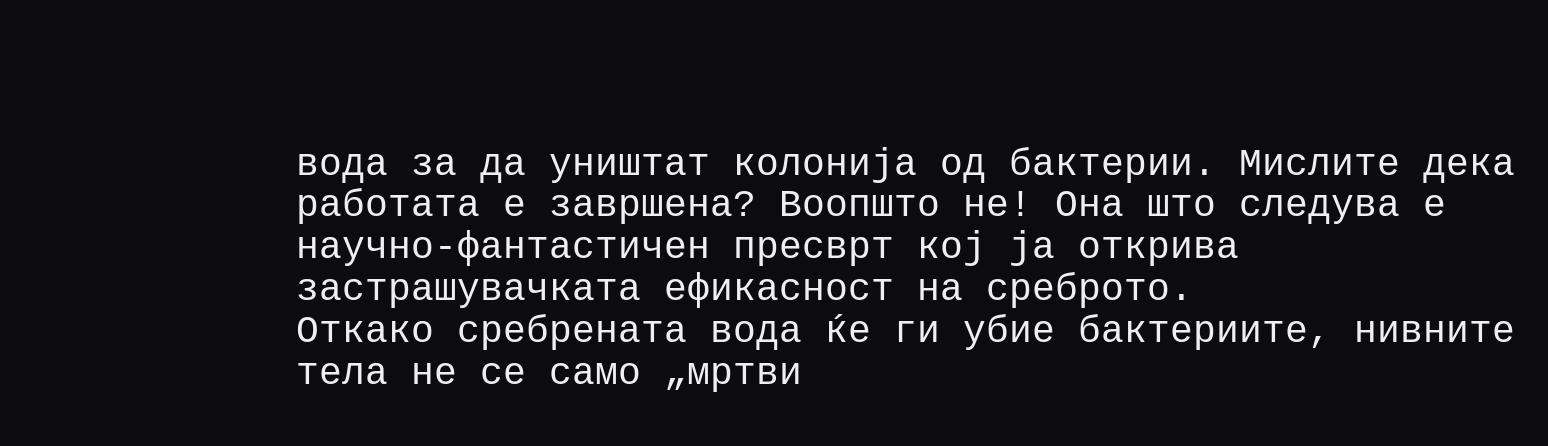вода за да уништат колонија од бактерии. Мислите дека работата е завршена? Воопшто не! Она што следува е научно-фантастичен пресврт кој ја открива застрашувачката ефикасност на среброто.
Откако сребрената вода ќе ги убие бактериите, нивните тела не се само „мртви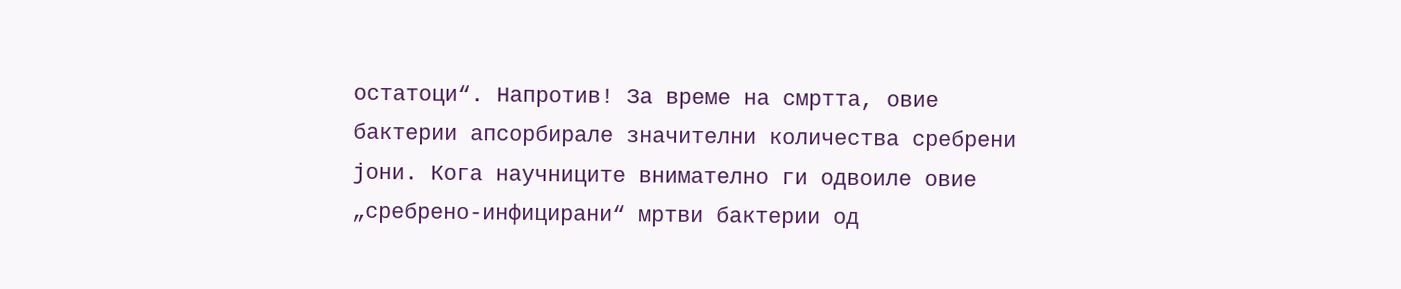остатоци“. Напротив! За време на смртта, овие бактерии апсорбирале значителни количества сребрени јони. Кога научниците внимателно ги одвоиле овие „сребрено-инфицирани“ мртви бактерии од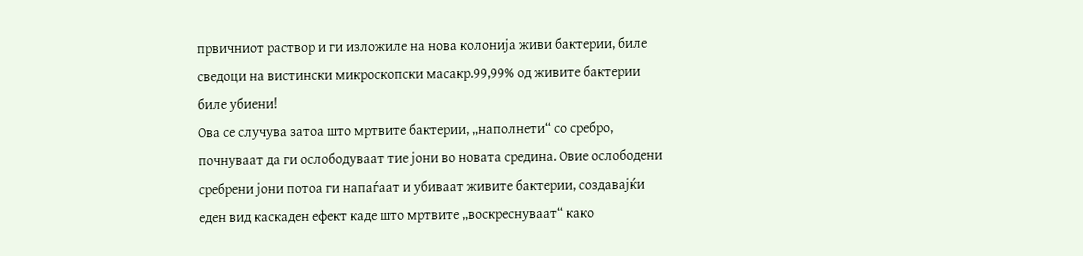првичниот раствор и ги изложиле на нова колонија живи бактерии, биле сведоци на вистински микроскопски масакр.99,99% од живите бактерии биле убиени!
Ова се случува затоа што мртвите бактерии, „наполнети“ со сребро, почнуваат да ги ослободуваат тие јони во новата средина. Овие ослободени сребрени јони потоа ги напаѓаат и убиваат живите бактерии, создавајќи еден вид каскаден ефект каде што мртвите „воскреснуваат“ како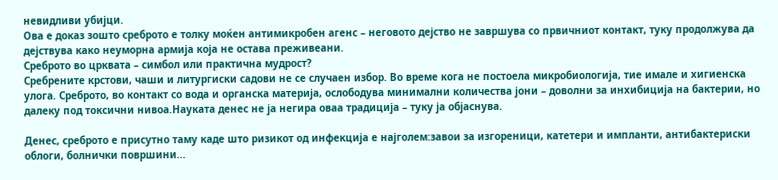невидливи убијци.
Ова е доказ зошто среброто е толку моќен антимикробен агенс – неговото дејство не завршува со првичниот контакт, туку продолжува да дејствува како неуморна армија која не остава преживеани.
Среброто во црквата – симбол или практична мудрост?
Сребрените крстови, чаши и литургиски садови не се случаен избор. Во време кога не постоела микробиологија, тие имале и хигиенска улога. Среброто, во контакт со вода и органска материја, ослободува минимални количества јони – доволни за инхибиција на бактерии, но далеку под токсични нивоа.Науката денес не ја негира оваа традиција – туку ја објаснува.

Денес, среброто е присутно таму каде што ризикот од инфекција е најголем:завои за изгореници, катетери и импланти, антибактериски облоги, болнички површини...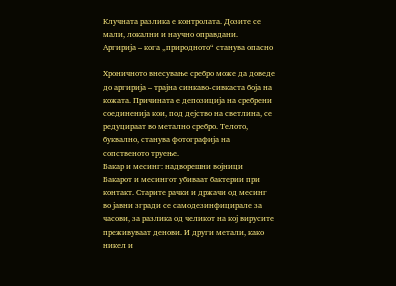Клучната разлика е контролата. Дозите се мали, локални и научно оправдани.
Аргирија – кога „природното“ станува опасно

Хроничното внесување сребро може да доведе до аргирија – трајна синкаво-сивкаста боја на кожата. Причината е депозиција на сребрени соединенија кои, под дејство на светлина, се редуцираат во метално сребро. Телото, буквално, станува фотографија на сопственото труење.
Бакар и месинг: надворешни војници
Бакарот и месингот убиваат бактерии при контакт. Старите рачки и држачи од месинг во јавни згради се самодезинфицирале за часови, за разлика од челикот на кој вирусите преживуваат денови. И други метали, како никел и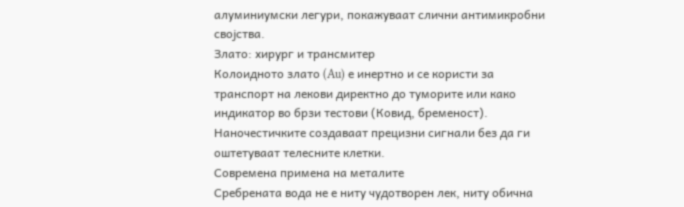алуминиумски легури, покажуваат слични антимикробни својства.
Злато: хирург и трансмитер
Колоидното злато (Au) е инертно и се користи за транспорт на лекови директно до туморите или како индикатор во брзи тестови (Ковид, бременост). Наночестичките создаваат прецизни сигнали без да ги оштетуваат телесните клетки.
Современа примена на металите
Сребрената вода не е ниту чудотворен лек, ниту обична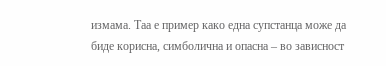измама. Таа е пример како една супстанца може да биде корисна, симболична и опасна – во зависност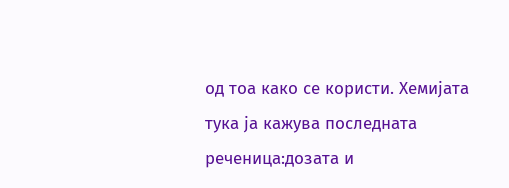од тоа како се користи. Хемијата тука ја кажува последната реченица:дозата и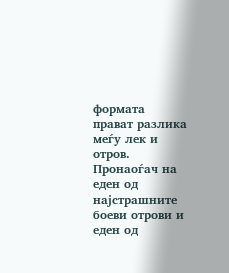формата прават разлика меѓу лек и отров.
Пронаоѓач на еден од најстрашните боеви отрови и еден од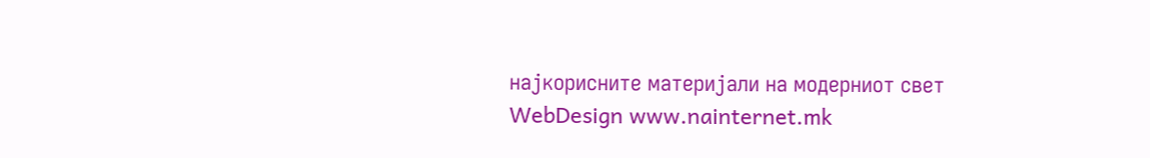најкорисните материјали на модерниот свет
WebDesign www.nainternet.mk